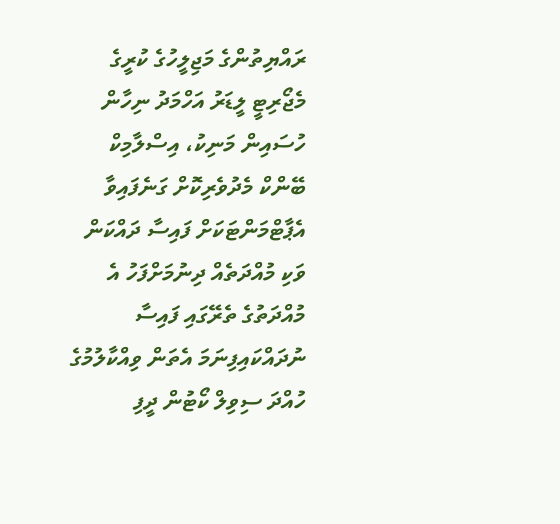ރައްޔިތުންގެ މަޖިލީހުގެ ކުރީގެ މެޖޯރިޓީ ލީޑަރު އަހްމަދު ނިހާން ހުސައިން މަނިކު، އިސްލާމިކް ބޭންކް މެދުވެރިކޮށް ގަނެފައިވާ އެޕާޓްމަންޓަކަށް ފައިސާ ދައްކަން ވަކި މުއްދަތެއް ދިނުމަށްފަހު އެ މުއްދަތުގެ ތެރޭގައި ފައިސާ ނުދައްކައިފިނަމަ އެތަން ވިއްކާލުމުގެ ހުއްދަ ސިވިލް ކޯޓުން ދީފި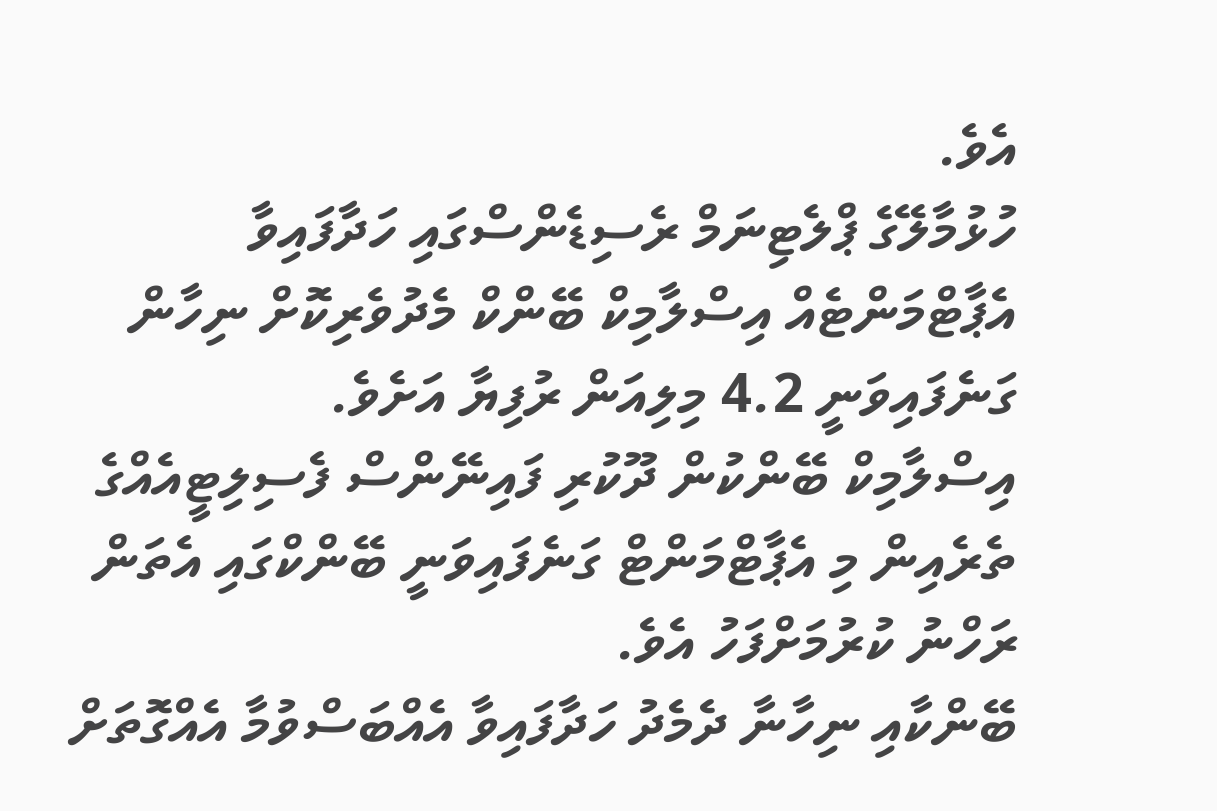އެވެ.
ހުޅުމާލޭގެ ޕްލެޓިނަމް ރެސިޑެންސްގައި ހަދާފައިވާ އެޕާޓްމަންޓެއް އިސްލާމިކް ބޭންކް މެދުވެރިކޮށް ނިހާން ގަނެފައިވަނީ 4.2 މިލިއަން ރުފިޔާ އަށެވެ.
އިސްލާމިކް ބޭންކުން ދޫކުރި ފައިނޭންސް ފެސިލިޓީއެއްގެ ތެރެއިން މި އެޕާޓްމަންޓް ގަނެފައިވަނީ ބޭންކްގައި އެތަން ރަހްނު ކުރުމަށްފަހު އެވެ.
ބޭންކާއި ނިހާނާ ދެމެދު ހަދާފައިވާ އެއްބަސްވުމާ އެއްގޮތަށް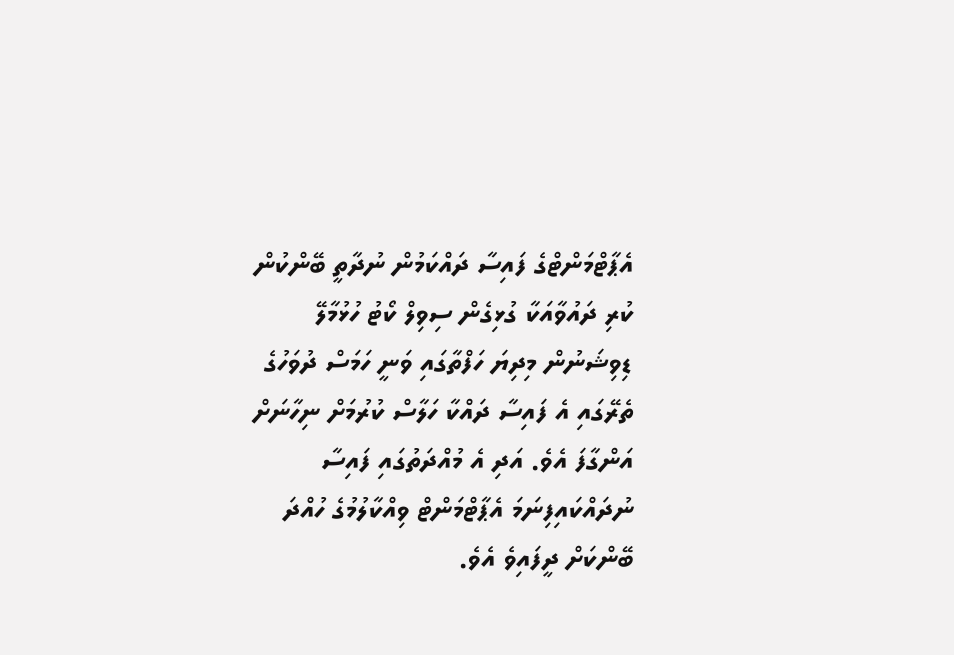އެޕާޓްމަންޓްގެ ފައިސާ ދައްކަމުން ނުދާތީ ބޭންކުން ކުރި ދައުވާއަކާ ގުޅިގެން ސިވިލް ކޯޓު ހުޅުމާލޭ ޑިވިޝަނުން މިދިޔަ ހަފްތާގައި ވަނީ ހަމަސް ދުވަހުގެ ތެރޭގައި އެ ފައިސާ ދައްކާ ހަލާސް ކުރުމަށް ނިހާނަށް އަންގާފަ އެވެ. އަދި އެ މުއްދަތުގައި ފައިސާ ނުދައްކައިފިނަމަ އެޕާޓްމަންޓް ވިއްކާލުމުގެ ހުއްދަ ބޭންކަށް ދީފައިވެ އެވެ.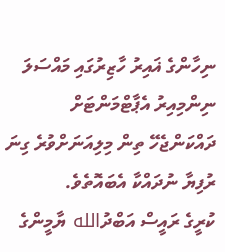ނިހާންގެ ޣައިރު ހާޒިރުގައި މައްސަލަ ނިންމިއިރު އެޕާޓްމަންޓަށް ދައްކަންޖެހޭ ތިން މިލިއަނަށްވުރެ ގިނަ ރުފިޔާ ނުދައްކާ އެބައޮތެވެ.
ކުރީގެ ރައީސް އަބްދުالله ޔާމީންގެ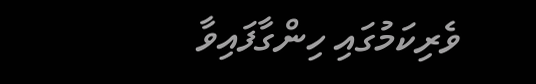ވެރިކަމުގައި ހިންގާފައިވާ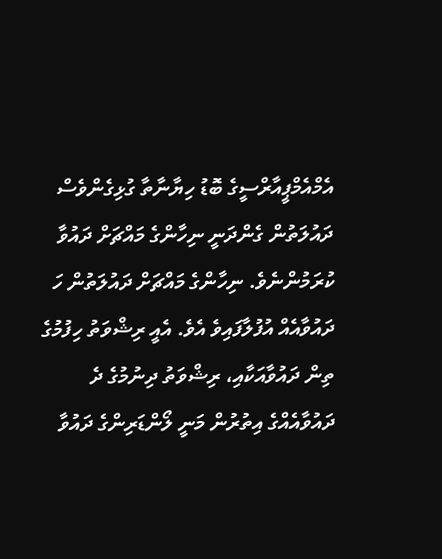އެމްއެމްޕީއާރްސީގެ ބޮޑު ހިޔާނާތާ ގުޅިގެންވެސް ދައުލަތުން ގެންދަނީ ނިހާންގެ މައްޗަށް ދައުވާ ކުރަމުންނެވެ. ނިހާންގެ މައްޗަށް ދައުލަތުން ހަ ދައުވާއެއް އުފުލާފައިވެ އެވެ. އެއީ ރިޝްވަތު ހިފުމުގެ ތިން ދައުވާއަކާއި، ރިޝްވަތު ދިނުމުގެ ދެ ދައުވާއެއްގެ އިތުރުން މަނީ ލޯންޑަރިންގެ ދައުވާ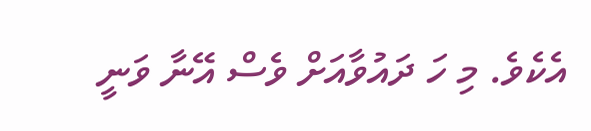އެކެވެ. މި ހަ ދައުވާއަށް ވެސް އޭނާ ވަނީ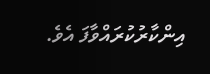އިންކާރުކުރައްވާފަ އެވެ.